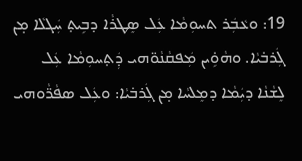19: ܘܥܵܒܲܪ ܬܚܘܼܡܵܐ ܥܲܠ ܣܸܛܪܵܐ ܕܒܹܝܬ̣ ܚܲܓܠܵܐ ܡ̣ܢ ܓܲܪܒ̇ܝܵܐ. ܘܗܵܘܹ̇ܝܢ ܡܲܦܩܵܢܵܘ̈ܗܝ ܕܲܬ̣ܚܘܼܡܵܐ ܥܲܠ ܠܸܫܵܢܵܐ ܕܝܲܡܵܐ ܕܡܸܠܚܵܐ ܡ̣ܢ ܓܲܪܒ̇ܝܵܐ: ܘܥܲܠ ܣܦܵܪ̈ܵܘܗܝ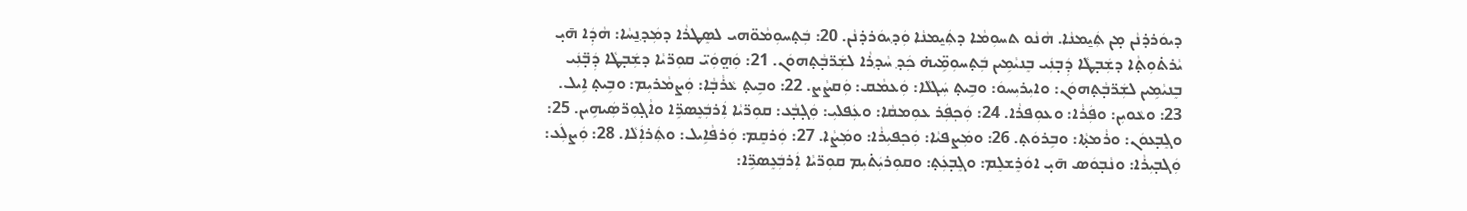ܕܝܘܿܪܕ̇ܢܵܢ ܡ̣ܢ ܬܲܝ̱ܡܢܵܐ. ܗܵܢܵܘ ܬܚܘܼܡܵܐ ܕܬܲܝ̱ܡܢܵܐ ܘܲܕ݂ܝܘܿܪܕ̇ܢܵܢ. 20: ܒܲܬ̣ܚܘܼܡܵܘ̈ܗܝ ܠܣܸܛܪܵܐ ܕܡܲܕ݂ܢ̱ܚܵܐ: ܗܵܕܲܐ ܗ̄ܝ̣ ܝܵܪܬ̇ܘܼܬ̣ܵܐ ܕܫܲܒ̣ܛܵܐ ܕܲܒ̣ܢܲܝ ܒܸܢܝܵܡܹܝܢ ܒܲܬ̣ܚܘܼܡܹ̈ܝܗ̇ ܟܲܕ݂ ܚܵܕ݂ܪܵܐ ܠܫܲܪ̈ܒ̣ܵܬ̣ܗܘܿܢ. 21: ܘܲܗ̤ܘܲܝ̈ ܩܘܼܪ̈ܝܵܐ ܕܫܲܒ̣ܛܵܐ ܕܲܒ̣̈ܢܲܝ ܒܸܢܝܵܡܹܝܢ ܠܫܲܪ̈ܒ̣ܵܬ̣ܗܘܿܢ: ܘܐܝܼܪܝܼܚܘܿ: ܘܒܹܝܬ̣ ܚܲܓܠܵܐ: ܘܲܥܡܵܩ: ܘܲܩܨܵܨ. 22: ܘܒܹܝܬ̣ ܥܵܪܵܒ̣ܵܐ: ܘܲܨܡܵܪܝܼܡ: ܘܒܹܝܬ̣ ܐܹܝܠ. 23: ܘܥܵܘܝܼܢ: ܘܦܲܪܵܐ: ܘܥܘܼܦܪܵܐ. 24: ܘܲܟ݂ܦܲܪ ܥܘܼܡܩܵܐ: ܘܥܲܦܠܝܼ: ܘܲܓ̣ܒ̣ܵܥ: ܩܘܼܪ̈ܝܵܐ ܐܲܪܒܲܥܸܣܪܹ̈ܐ ܘܐܵܓ̣ܘܼܪ̈ܣܲܝܗܹܝܢ. 25: ܘܓܸܒ̣ܥܘܿܢ: ܘܪܵܡܬ̣ܵܐ: ܘܒܹܪܘܿܬ̣. 26: ܘܡܲܨܦܝܵܐ: ܘܲܟ݂ܦܝܼܪܵܐ: ܘܡܲܨܵܐ. 27: ܘܲܪܩܸܡ: ܘܲܪܦܵܐܹܝܠ: ܘܬܲܪܐܲܠܵܐ. 28: ܘܲܨܠܲܥ: ܘܲܓܒ̣ܝܼܪܵܐ: ܘܢܵܒ̣ܘܿܣ ܗ̄ܝ̣ ܐܘܿܪܸܫܠܸܡ: ܘܓܸܒ̣ܥܲܬ̣: ܘܩܘܼܪܝܲܬ̇ܝܼܡ ܩܘܼܪ̈ܝܵܐ ܐܲܪܒܲܥܸܣܪܹ̈ܐ: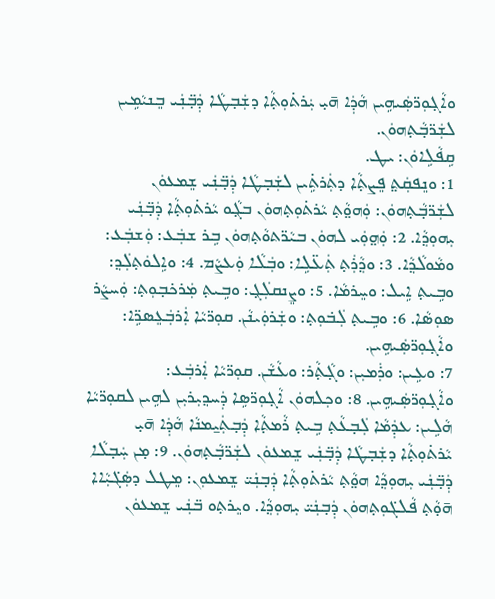ܘܐܵܓ̣ܘܼܪ̈ܣܲܝܗܹܝܢ ܗܵܕܲܐ ܗ̄ܝ̣ ܝܲܪܬ̇ܘܼܬ̣ܵܐ ܕܫܲܒ̣ܛܵܐ ܕܲܒ̣̈ܢܲܝ ܒܸܢܝܵܡܹܝܢ ܠܫܲܪ̈ܒ̣ܵܬ̣ܗܘܿܢ.
ܩܹܦܵܠܹܐܘܿܢ: ܝܛ.
1: ܘܢܸܦܩܲܬ̤ ܦܸܨܬ̣ܵܐ ܕܬܲܪܬܹ̇ܝܢ ܠܫܲܒ̣ܛܵܐ ܕܲܒ̣̈ܢܲܝ ܫܸܡܥܘܿܢ ܠܫܲܪ̈ܒ̣ܵܬ̣ܗܘܿܢ: ܘܲܗܘ̤ܵܬ̣ ܝܵܪܬ̇ܘܼܬ̣ܗܘܿܢ ܒܓ̣ܵܘ ܝܵܪܬ̇ܘܼܬ̣ܵܐ ܕܲܒ̣̈ܢܲܝ ܝܼܗܘܼܕ݂ܵܐ. 2: ܘܲܗ̤ܘܲܝ ܠܗܘܿܢ ܒܝܵܪ̈ܬܘܵܬ̣ܗܘܿܢ ܒܹܪ ܫܒܲܥ: ܘܲܫܒܲܥ: ܘܡܵܘܠܵܕ݂ܵܐ. 3: ܘܕ݂ܵܪܲܬ̣ ܬܲܥ̈ܠܹܐ: ܘܒܲܠܵܐ ܘܲܥܨܵܡ. 4: ܘܐܹܠܘܿܬ̣ܠܲܕ݂: ܘܒܹܝܬ̣ ܐܹܝܠ: ܘܚܸܪܡܵܐ. 5: ܘܨܸܢܩܠܲܓ̣: ܘܒܹܝܬ̣ ܡܲܪܟ̇ܒ̣ܘܼܬ̣: ܘܲܚܨܵܪ ܣܘܼܣܵܐ. 6: ܘܒܹܝܬ̣ ܠܲܒ̇ܘܼܬ̣: ܘܫܲܪܘܲܝܢܵܢ. ܩܘܼܪ̈ܝܵܐ ܐܲܪܒܲܥܸܣܪܹ̈ܐ: ܘܐܵܓ̣ܘܼܪ̈ܣܲܝܗܹܝܢ.
7: ܘܥܹܝܢ: ܘܪܲܡܝܼܢ: ܘܓ̣ܵܬ̣ܵܪ: ܘܥܵܫܵܢ. ܩܘܼܪ̈ܝܵܐ ܐܲܪܒܲܥ: ܘܐܵܓ̣ܘܼܪ̈ܣܲܝܗܹܝܢ. 8: ܘܟ݂ܠܗܘܿܢ ܐܵܓ̣ܘܼܪ̈ܣܹܐ ܕܲܚܕ݂ܝܼܪܝܼܢ ܠܗܹܝܢ ܠܩܘܼܪ̈ܝܵܐ ܗܵܠܹܝܢ: ܥܕܲܡܵܐ ܠܲܒ̣ܥܵܬ̣ ܒܹܝܬ̣ ܪܵܡܬ̣ܵܐ ܕܲܒ̣ܬܲܝ̱ܡܢܵܐ ܗܵܕܲܐ ܗ̄ܝ̣ ܝܵܪܬ̇ܘܼܬ̣ܵܐ ܕܫܲܒ̣ܛܵܐ ܕܲܒ̣̈ܢܲܝ ܫܸܡܥܘܿܢ ܠܫܲܪ̈ܒ̣ܵܬ̣ܗܘܿܢ. 9: ܡ̣ܢ ܚܲܒ̣ܠܵܐ ܕܲܒ̣̈ܢܲܝ ܝܼܗܘܼܕ݂ܵܐ ܗܘ̤ܵܬ̣ ܝܵܪܬ̇ܘܼܬ̣ܵܐ ܕܲܒ̣ܢܲܝ̈ ܫܸܡܥܘܼܢ: ܡܸܛܠ ܕܣܲܓ̇ܝܼܵܐܐ ܗ̄ܘ̣ܵܬ̣ ܦܵܠܓ̇ܘܼܬ̣ܗܘܿܢ ܕܲܒ̣ܢܲܝ̈ ܝܼܗܘܼܕ݂ܵܐ. ܘܝܸܪܬ̣ܘ ܒ̈ܢܲܝ ܫܸܡܥܘܿܢ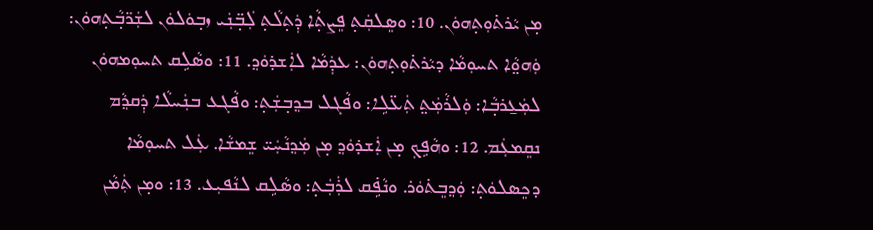ܡ̣ܢ ܝܵܪܬ̇ܘܼܬ̣ܗܘܿܢ. 10: ܘܣܸܠܩܲܬ̣ ܦܸܨܬ̣ܵܐ ܕܲܬ̣ܠܵܬ̣ ܠܲܒ̣̈ܢܲܝ ܙܒ̣ܘܿܠܘܿܢ ܠܫܲܪ̈ܒ̣ܵܬ̣ܗܘܿܢ: ܘܲܗܘ̤ܵܐ ܬܚܘܼܡܵܐ ܕܝܵܪܬ̇ܘܼܬ̣ܗܘܿܢ: ܥܕܲܡܵܐ ܠܐܲܫܕ̇ܘܿܕ݂. 11: ܘܣܵܠܹܩ ܬܚܘܼܡܗܘܿܢ ܠܡܲܥ̱ܪܒ̣ܵܐ: ܘܲܠܪܵܡܲܬ̤ ܬܲܥ̈ܠܹܐ: ܘܦܵܓܠ ܒܕ݂ܒ̣ܫܲܬ̣: ܘܦܵܓܥ ܒܢܲܚܠܵܐ ܕܲܩܕ݂ܵܡ ܢܩܸܡܥܲܡ. 12: ܘܗܵܦܹܟ݂ ܡ̣ܢ ܐܲܫܕ̇ܘܿܕ݂ ܡ̣ܢ ܡܲܕ݂ܢܵܚܲܝ̈ ܫܸܡܫܵܐ. ܥܲܠ ܬܚܘܼܡܵܐ ܕܟܸܣܠܘܿܬ̣: ܘܲܕ݂ܒܸܬ̇ܘܿܪ. ܘܢܵܦܹ̇ܩ ܠܪܲܒܲܬ̣: ܘܣܵܠܹܩ ܠܢܵܦܝܼܥ. 13: ܘܡ̣ܢ ܬܲܡܵܢ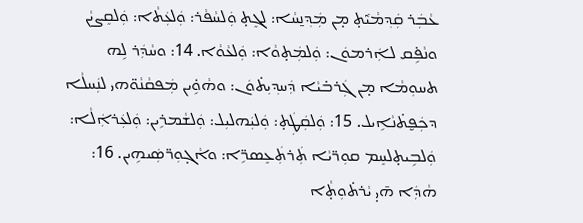ܥܵܒܲܪ ܩܲܕ݂ܡܵܝܑܬ̣ ܡ̣ܢ ܡܲܕ݂ܢ̱ܚܵܐ: ܠܓܸܬ̣ ܘܲܠܚܵܦܵܪ: ܘܲܠܥܲܬܵܐ: ܘܲܠܩܸܨܝܵܢ ܘܢܵܦܹ̇ܩ ܠܐܲܪܡܘܿܢ: ܘܲܠܡܲܬ̣ܘܵܐ: ܘܲܠܥܵܘܵܐ. 14: ܘܚܵܕܲܪ ܠܹܗ ܬܚܘܼܡܵܐ ܡ̣ܢ ܓܲܪܒ̇ܝܵܐ ܕܲܚܕ݂ܝܼܬ̇ܘܿܢ: ܘܗܵܘܹ̇ܝܢ ܡܲܦܩܵܢܵܘ̈ܗܝ ܠܢܲܚܠܵܐ ܕܟܲܦ̮ܬ̇ܢܵܐܹܝܠ. 15: ܘܲܠܩܲܛܲܬ̣: ܘܲܠܝܲܗܠܝܼܠ: ܘܲܠܫܵܡܪܹܝܢ: ܘܲܠܥܲܪܐܲܠܵܐ: ܘܲܠܒܹܝܬ̣ܠܚܸܡ ܩܘܼܪ̈ܝܵܐ ܬܲܪܬܲܥܸܣܪܹ̈ܐ: ܘܐܵܓ̣ܘܼܪ̈ܣܲܝܗܹܝܢ. 16: ܗܵܕܲܐ ܗ̄ܝ̣ ܝܵܪܬ̇ܘܼܬ̣ܵܐ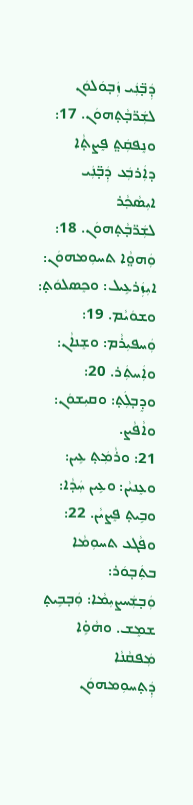ܕܲܒ̣̈ܢܲܝ ܙܲܒ̣ܘܿܠܘܿܢ ܠܫܲܪ̈ܒ̣ܵܬ̣ܗܘܿܢ. 17: ܘܢܸܦܩܲܬ̤ ܦܸܨܬ̣ܵܐ ܕܐܲܪܒܲܥ ܕܲܒ̣̈ܢܲܝ ܐܝܼܣܵܟ݂ܵܪ ܠܫܲܪ̈ܒ̣ܵܬ̣ܗܘܿܢ. 18: ܘܲܗܘ̤ܵܐ ܬܚܘܼܡܗܘܿܢ: ܐܝܼܙܲܪܥܹܝܠ: ܘܟܸܣܠܘܿܬ̣: ܘܫܘܿܝܵܡ. 19: ܘܲܚܦܝܼܪܵܡ: ܘܫܸܢܐܵܢ: ܘܐܲܚܬܲܪ. 20: ܘܕܸܒ̣ܠܲܬ̣: ܘܩܝܼܫܘܿܢ: ܘܐܵܦܵܨ.
21: ܘܪܵܡܲܬ̣ ܥܹܝܢ: ܘܥܸܢܝܵܢ: ܘܥܹܝܢ ܚܲܕܵܐ: ܘܒܹܝܬ̣ ܦܸܨܝܵܢ. 22: ܘܦܵܓܥ ܬܚܘܼܡܵܐ ܒܬܲܒ̣ܘܿܪ: ܘܲܒ̣ܫܲܚܨܝܼܡܵܐ: ܘܲܒ̣ܒܹܝܬ̣ ܫܡܸܫ. ܘܗܵܘܹ̇ܐ ܡܲܦܩܵܢܵܐ ܕܲܬ̣ܚܘܼܡܗܘܿܢ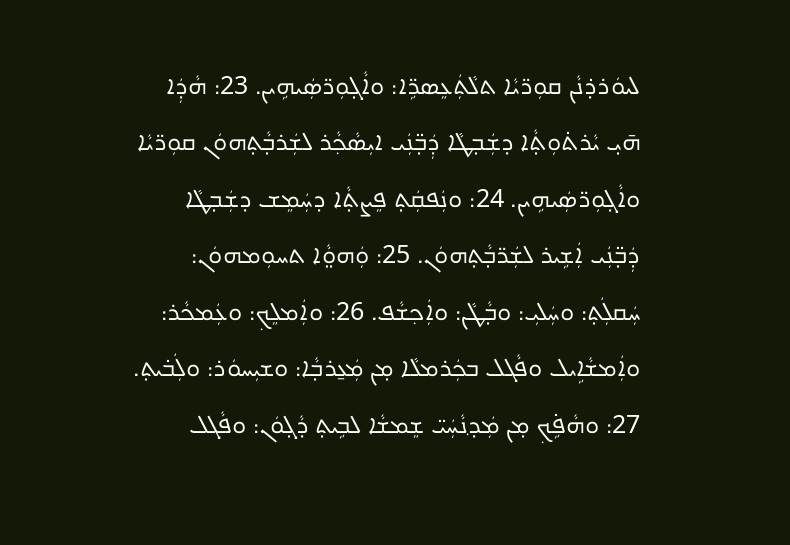ܠܝܘܿܪܕ̇ܢܵܢ ܩܘܼܪ̈ܝܵܐ ܬܠܵܬܲܥܸܣܪܹ̈ܐ: ܘܐܵܓ̣ܘܼܪ̈ܣܲܝܗܹܝܢ. 23: ܗܵܕܲܐ ܗ̄ܝ̣ ܝܵܪܬ̇ܘܼܬ̣ܵܐ ܕܫܲܒ̣ܛܵܐ ܕܲܒ̣̈ܢܲܝ ܐܝܼܣܵܟ݂ܵܪ ܠܫܲܪܒ̣ܵܬ̣ܗܘܿܢ ܩܘܼܪ̈ܝܵܐ ܘܐܵܓ̣ܘܼܪ̈ܣܲܝܗܹܝܢ. 24: ܘܢܲܦܩܲܬ̣ ܦܸܨܬ̣ܵܐ ܕܚܲܡܸܫ ܕܫܲܒ̣ܛܵܐ ܕܲܒ̣̈ܢܲܝ ܐܲܫܹܝܪ ܠܫܲܪ̈ܒ̣ܵܬ̣ܗܘܿܢ. 25: ܘܲܗܘ̤ܵܐ ܬܚܘܼܡܗܘܿܢ: ܚܲܩܠܲܬ̣: ܘܚܲܠܝܼ: ܘܒ̣ܵܛܵܢ: ܘܐܲܟ݂ܫܵܦ. 26: ܘܐܲܡܠܸܟ݂: ܘܥܲܡܟܵܪ: ܘܐܲܡܫܵܐܹܝܠ ܘܦܵܓܠ ܒܟܲܪܡܠܵܐ ܡ̣ܢ ܡܲܥ̱ܪܒ̣ܵܐ: ܘܫܝܼܚܘܿܪ: ܘܠܲܒ̇ܝܬ̣. 27: ܘܗܵܦܹ̇ܟ݂ ܡ̣ܢ ܡܲܕ݂ܢܵܚܲܝ̈ ܫܸܡܫܵܐ ܠܒܹܝܬ̣ ܕܵܓ̣ܘܿܢ: ܘܦܵܓܠ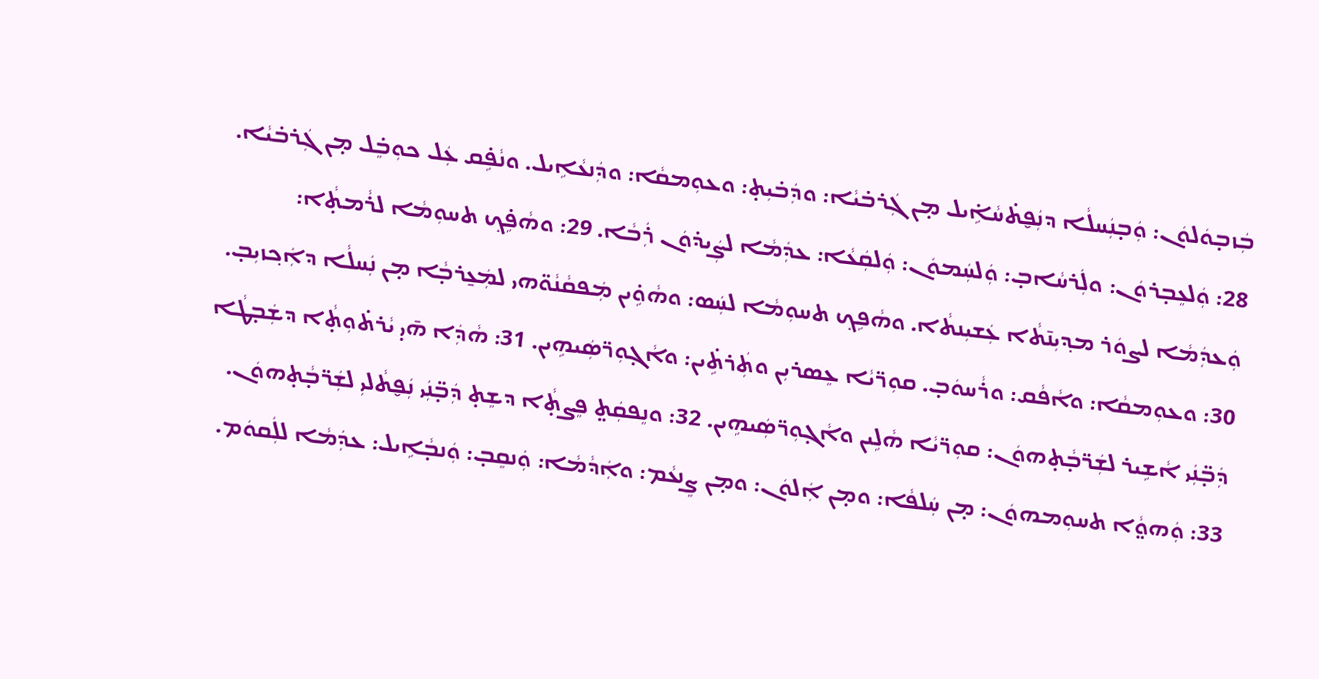ܒܲܙܒ̣ܘܿܠܘܿܢ: ܘܲܒ̣ܢܲܚܠܵܐ ܕܢܲܦ̮ܬ̇ܚܵܐܹ̇ܝܠ ܡ̣ܢ ܓܲܪܒ̇ܝܵܐ: ܘܕܲܒ̇ܝܼܬ̣: ܘܥܘܼܡܩܵܐ: ܘܕܲܢܥܵܐܹܝܠ. ܘܢܵܦܹ̇ܩ ܥܲܠ ܟܘܼܒܸ̇ܠ ܡ̣ܢ ܓܲܪܒ̇ܝܵܐ. 28: ܘܲܠܥܸܒ̣ܪܘܿܢ: ܘܠܲܪܚܵܐܒ̣: ܘܲܠܚܲܡܘܿܢ: ܘܲܠܩܲܥܵܐ: ܥܕܲܡܵܐ ܠܨܲܝܕ̇ܘܿܢ ܪܲܒܵܐ. 29: ܘܗܵܦܹ̇ܟ݂ ܬܚܘܼܡܵܐ ܠܪܵܡܬ̣ܵܐ: ܘܲܥܕܲܡܵܐ ܠܨܘܿܪ ܡܕ݂ܝܼܢ̄ܬܵܐ ܥܲܫܝܼܢܬܵܐ. ܘܗܵܦܹܟ݂ ܬܚܘܼܡܵܐ ܠܚܲܣ: ܘܗܵܘܹ̇ܝܢ ܡܲܦܩܵܢܵܘ̈ܗܝ ܠܡܲܥ̱ܪܒ̣ܵܐ ܡ̣ܢ ܢܲܚܠܵܐ ܕܐܲܟ݂ܙܝܼܒ̣. 30: ܘܥܘܼܡܩܵܐ: ܘܐܵܦܵܩ: ܘܪܵܚܘܿܒ̣. ܩܘܼܪ̈ܝܵܐ ܥܸܣܪܝܼܢ ܘܬܲܪܬܹ̇ܝܢ: ܘܐܵܓ̣ܘܼܪ̈ܣܲܝܗܹܝܢ. 31: ܗܵܕܲܐ ܗ̄ܝ̣ ܝܵܪܬ̇ܘܼܬ̣ܵܐ ܕܫܲܒ̣ܛܵܐ ܕܲܒ̣̈ܢܲܝ ܐܵܫܹܝܪ ܠܫܲܪ̈ܒ̣ܵܬ̣ܗܘܿܢ: ܩܘܼܪ̈ܝܵܐ ܗܵܠܹܝܢ ܘܐܵܓ̣ܘܼܪ̈ܣܲܝܗܹܝܢ. 32: ܘܢܸܦܩܲܬ̤ ܦܸܨܬ̣ܵܐ ܕܫܸܬ̣ ܕܲܒ̣̈ܢܲܝ ܢܲܦ̮ܬܵܠܝܼ ܠܫܲܪ̈ܒ̣ܵܬ̣ܗܘܿܢ. 33: ܘܲܗܘ̤ܵܐ ܬܚܘܼܡܗܘܿܢ: ܡ̣ܢ ܚܲܠܦܵܐ: ܘܡ̣ܢ ܐܲܠܘܿܢ: ܘܡ̣ܢ ܨܸܢܥܵܡ: ܘܐܲܕܵܡܵܐ: ܘܲܢܩܸܒ̣: ܘܲܢܒ̣ܵܐܹܝܠ: ܥܕܲܡܵܐ ܠܠܲܩܘܿܡ.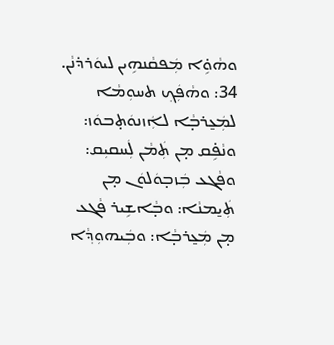ܘܗܵܘܹ̇ܐ ܡܲܦܩܵܢܗܹܝܢ ܠܝܘܿܪܕ̇ܢܵܢ. 34: ܘܗܵܦܲܟ݂ ܬܚܘܼܡܵܐ ܠܡܲܥ̱ܪܒ̣ܵܐ ܠܐܲܙܢܘܿܬ̣ܒܘܿܙ: ܘܢܵܦܹ̇ܩ ܡ̣ܢ ܬܲܡܵܢ ܠܲܚܩܝܼܩ: ܘܦܵܓܥ ܒܲܙܒ̣ܘܿܠܘܿܢ ܡ̣ܢ ܬܲܝ̱ܡܢܵܐ: ܘܒ̣ܵܐܫܹܝܪ ܦܵܓܥ ܡ̣ܢ ܡܲܥ̱ܪܒ̣ܵܐ: ܘܒܲܝܗܘܼܕ݂ܵܐ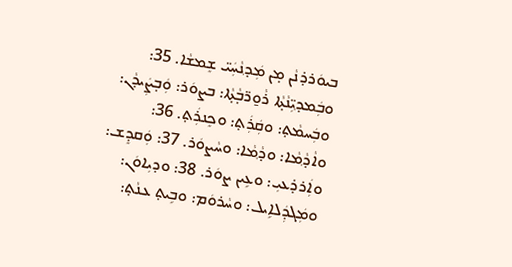ܒܝܘܿܪܕ̇ܢܵܢ ܡ̣ܢ ܡܲܕ݂ܢܵܚܲܝ̈ ܫܸܡܫܵܐ. 35: ܘܒܲܡܕ݂ܝܼ̈ܢܵܬ̣ܵܐ ܪܵܘ̱ܪ̈ܒ̣ܵܬ̣ܵܐ: ܒܨܘܿܪ: ܘܲܒ̣ܨܲܝܕܵܢ: ܘܒܲܚܡܵܬ̣: ܘܩܲܪܲܬ̣: ܘܟܸܢܪܲܬ̣. 36: ܘܐܵܕ݂ܵܡܵܐ: ܘܕ݂ܵܡܵܐ: ܘܚܵܨܘܿܪ. 37: ܘܲܩܕܸܫ: ܘܐܲܪܕ̇ܥܝܼ: ܘܥܹܝܢ ܨܘܿܪ. 38: ܘܕܝܼܐܘܿܢ: ܘܡܲܓܕܲܠܐܹܝܠ: ܘܚܵܪܘܿܡ: ܘܒܹܝܬ̣ ܥܢܵܬ̣: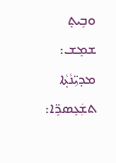ܘܒܹܝܬ̣ ܫܡܸܫ: ܡܕ݂ܝܼ̈ܢܵܬ̣ܵܐ ܬܫܲܥܸܣܪܹ̈ܐ: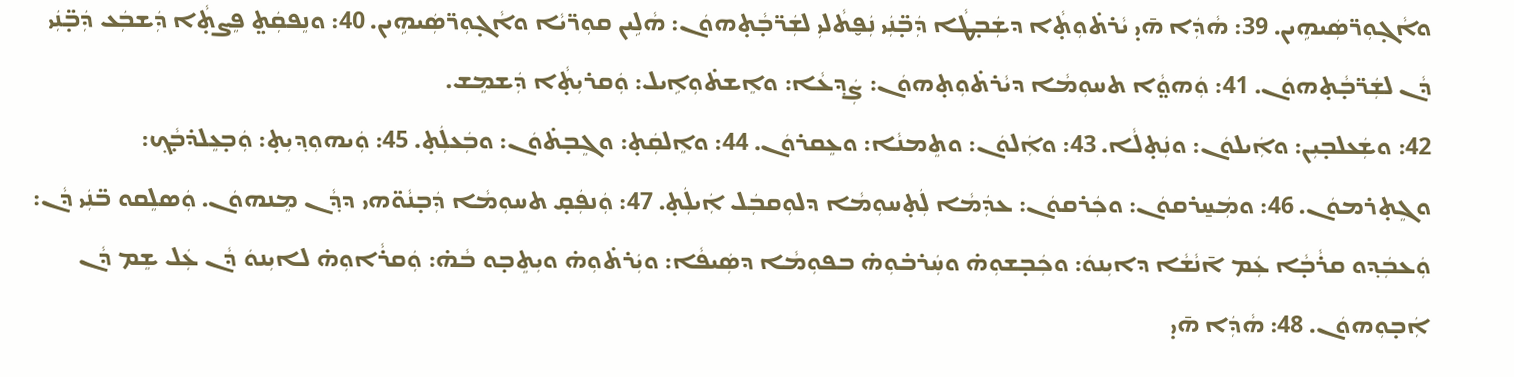ܘܐܵܓ̣ܘܼܪ̈ܣܲܝܗܹܝܢ. 39: ܗܵܕܲܐ ܗ̄ܝ̣ ܝܵܪܬ̇ܘܼܬ̣ܵܐ ܕܫܲܒ̣ܛܵܐ ܕܲܒ̣̈ܢܲܝ ܢܲܦ̮ܬܵܠܝܼ ܠܫܲܪ̈ܒ̣ܵܬ̣ܗܘܿܢ: ܗܵܠܹܝܢ ܩܘܼܪ̈ܝܵܐ ܘܐܵܓ̣ܘܼܪ̈ܣܲܝܗܹܝܢ. 40: ܘܢܸܦܩܲܬ̤ ܦܸܨܬ̣ܵܐ ܕܲܫܒܲܥ ܕܲܒ̣̈ܢܲܝ ܕܵܢ ܠܫܲܪ̈ܒ̣ܵܬ̣ܗܘܿܢ. 41: ܘܲܗܘ̤ܵܐ ܬܚܘܼܡܵܐ ܕܝܵܪܬ̇ܘܼܬ̣ܗܘܿܢ: ܨܲܕ݂ܥܵܐ: ܘܐܸܫܬ̇ܘܼܐܹܝܠ: ܘܲܩܪܝܼܬ̣ܵܐ ܕܲܫܡܸܫ.
42: ܘܫܲܥܠܒ̣ܝܼܢ: ܘܐܲܝܠܘܿܢ: ܘܢܲܬ̣ܠܵܐ. 43: ܘܐܲܠܘܿܢ: ܘܬܸܡܢܵܐ: ܘܥܸܩܪܘܿܢ. 44: ܘܐܸܠܩܲܬ̣: ܘܓܸܒ̣ܬ̇ܘܿܢ: ܘܒܲܥܠܲܬ̣. 45: ܘܲܝܗܘܼܕ݂ܝܼܬ̣: ܘܲܒ̣ܥܸܠܕ̇ܒ̣ܵܟ݂: ܘܓܸܬ̣ܪܡܘܿܢ. 46: ܘܡܲܚ̱ܪܩܘܿܢ: ܘܟܲܪܩܘܿܢ: ܥܕܲܡܵܐ ܠܲܬ̣ܚܘܼܡܵܐ ܕܠܘܼܩܒܲܠ ܐܲܝܠܲܬ̣. 47: ܘܲܢܦܲܩ̣ ܬܚܘܼܡܵܐ ܕܲܒ̣ܢܵܘ̈ܗܝ ܕܕ݂ܵܢ ܡܸܢܗܘܿܢ. ܘܲܣܠܸܩܘ ܒ̈ܢܲܝ ܕܵܢ: ܘܲܥܒܲܕ݂ܘ ܩܪܵܒ̣ܵܐ ܥܲܡ ܐ̄ܢܵܫܵܐ ܕܐܝܼܢܘܿ: ܘܟܲܒ̣ܫܘܼܗ̇ ܘܚܲܪܒ̇ܘܼܗ̇ ܒܦܘܼܡܵܐ ܕܣܲܝܦܵܐ: ܘܝܲܪܬ̇ܘܼܗ̇ ܘܝܼܬܸܒ̣ܘ ܒܵܗ̇: ܘܲܩܪܵܐܘܼܗ̇ ܠܐܝܼܢܘܿ ܕܵܢ ܥܲܠ ܫܸܡ ܕܵܢ ܐܲܒ̣ܘܼܗܘܿܢ. 48: ܗܵܕܲܐ ܗ̄ܝ̣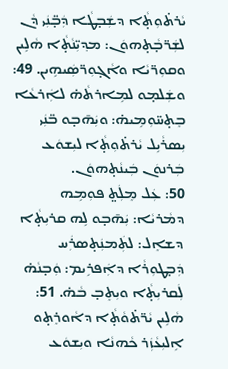ܝܵܪܬ̇ܘܼܬ̣ܵܐ ܕܫܲܒ̣ܛܵܐ ܕܲܒ̣̈ܢܲܝ ܕܵܢ ܠܫܲܪ̈ܒ̣ܵܬ̣ܗܘܿܢ: ܡܕ݂ܝܼ̈ܢܵܬ̣ܵܐ ܗܵܠܹܝܢ ܘܩܘܼܪ̈ܝܵܐ ܘܐܵܓ̣ܘܼܪ̈ܣܲܝܗܹܝܢ. 49: ܘܫܲܠܡ̣ܘ ܠܡܹܐܪܬܵܗ̇ ܠܐܲܪܥܵܐ ܒܸܬ̣ܚ̈ܘܼܡܹܝܗ̇: ܘܝܲܗ̄ܒ̣ܘ ܒ̈ܢܲܝ ܝܼܣܪܵܝܹܠ ܝܵܪܬ̇ܘܼܬ̣ܵܐ ܠܝܼܫܘܿܥ ܒܲܪܢܘܿܢ ܒܲܝܢܵܬ̣ܗܘܿܢ.
50: ܥܲܠ ܡܸܠܲܬ̤ ܦܘܼܡܹܗ ܕܡܵܪܝܵܐ: ܝܲܗ̄ܒ̣ܘ ܠܹܗ ܩܪܝܼܬ̣ܵܐ ܕܫܐܸܠ: ܠܬܲܡܢܲܬ̣ܣܪܲܚ ܕܲܒ̣ܛܘܼܪܵܐ ܕܐܲܦܪܹܝܡ: ܘܲܒ̣ܢܵܗ̇ ܠܲܩܪܝܼܬ̣ܵܐ ܘܝܼܬܸܒ̣ ܒܵܗ̇. 51: ܗܵܠܹܝܢ ܝܵܪ̈ܬ̇ܘܵܬ̣ܵܐ ܕܐܵܘܪܸܬ̣ܘ ܐܹܠܝܼܥܵܙܲܪ ܟܵܗܢܵܐ ܘܝܼܫܘܿܥ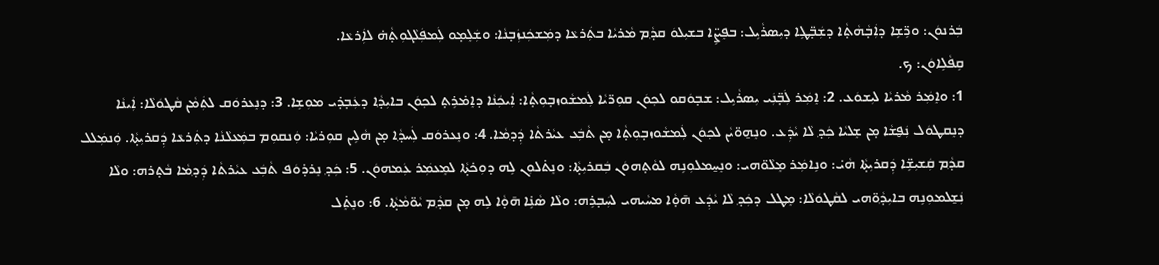ܒܲܪܢܘܿܢ: ܘܪܹ̈ܫܹܐ ܕܐܲܒ̣ܵܗܵܬ̣ܵܐ ܕܫܲܒ̣̈ܛܹܐ ܕܝܼܣܪܵܝܹܠ: ܒܦܸܨܹ̈ܐ ܒܫܝܼܠܘܿ ܩܕ݂ܵܡ ܡܵܪܝܵܐ ܒܬܲܪܥܵܐ ܕܡܲܫܟܲܢܙܲܒ̣ܢܵܐ: ܘܫܲܠܸܡ̣ܘ ܠܲܡܦܲܠܵܓܘܼܬ̣ܵܗ̇ ܠܐܲܪܥܵܐ.
ܩܹܦܵܠܹܐܘܿܢ: ܟ.
1: ܘܐܸܡܲܪ ܡܵܪܝܵܐ ܠܝܼܫܘܿܥ. 2: ܐܸܡܲܪ ܠܲܒ̣̈ܢܲܝ ܝܼܣܪܵܝܹܠ: ܫܒ̣ܘܿܩܘ ܠܟ݂ܘܿܢ ܩܘܼܪ̈ܝܵܐ ܠܲܡܫܵܘܙܒ̣ܘܼܬ̣ܵܐ: ܐܲܝܟܲܢܵܐ ܕܐܸܡ̇ܪܹܬ̣ ܠܟ݂ܘܿܢ ܒܐܝܼܕ݂ܵܐ ܕܥܲܒ̣ܕ̇ܝ ܡܘܼܫܹܐ. 3: ܕܢܸܥܪܘܿܩ ܠܬܲܡܵܢ ܩܵܛܘܿܠܵܐ: ܐܲܝܢܵܐ ܕܢܸܩܛܘܿܠ ܢܲܦ̮ܫܵܐ ܡ̣ܢ ܫܸܠܝܵܐ ܟܲܕ݂ ܠܵܐ ܝܵܕܲܥ. ܘܢܸܗ̱ܘ̈ܝܵܢ ܠܟ݂ܘܿܢ ܠܲܡܫܵܘܙܒ̣ܘܼܬ̣ܵܐ ܡ̣ܢ ܬܵܒܲܥ ܥܝܵܪܬܵܐ ܕܲܕ݂ܡܵܐ. 4: ܘܢܸܥܪܘܿܩ ܠܲܚܕ݂ܵܐ ܡ̣ܢ ܗܵܠܹܝܢ ܩܘܼܪܝܵܐ: ܘܲܢܩܘܼܡ ܒܡܲܥܠܵܢܵܐ ܕܬܲܪܥܵܐ ܕܲܩܪܝܼܬ̣ܵܐ. ܘܲܢܡܲܠܠ ܩܕ݂ܵܡ ܩܲܫܝܼܫܹ̈ܐ ܕܲܩܪܝܼܬ̣ܵܐ ܗܵܝ̇: ܘܢܹܐܡܲܪ ܡܸܠܵܘ̈ܗܝ: ܘܢܸܚ̱ܡܠܘܼܢܹܗ ܠܘܵܬ̣ܗܘܿܢ ܒܲܩܪܝܼܬ̣ܵܐ: ܘܢܸܬ̇ܠܘܼܢ ܠܹܗ ܕܘܼܟ̇ܬ̣ܵܐ ܠܡܸܥܡܲܪ ܥܲܡܗܘܿܢ. 5: ܟܲܕ݂ ܢܸܪܕ̇ܘܿܦ ܬܵܒܲܥ ܥܝܵܪܬܵܐ ܕܲܕ݂ܡܵܐ ܒܵܬ̣ܪܗ: ܘܠܵܐ ܢܲܫ̱ܠܡܘܼܢܹܗ ܒܐܝܼܕ݂ܵܘ̈ܗܝ ܠܩܵܛܘܿܠܵܐ: ܡܸܛܠ ܕܟܲܕ݂ ܠܵܐ ܝܵܕܲܥ ܗ̄ܘ̣ܵܐ ܡܚܵܝܗܝ ܠܚܲܒ̣ܪܹܗ: ܘܠܵܐ ܣܵܢܹ̇ܐ ܗ̄ܘ̣ܵܐ ܠܹܗ ܡ̣ܢ ܩܕ݂ܵܡ ܝܵܘ̈ܡܵܬ̣ܵܐ. 6: ܘܢܸܬܸ̇ܠ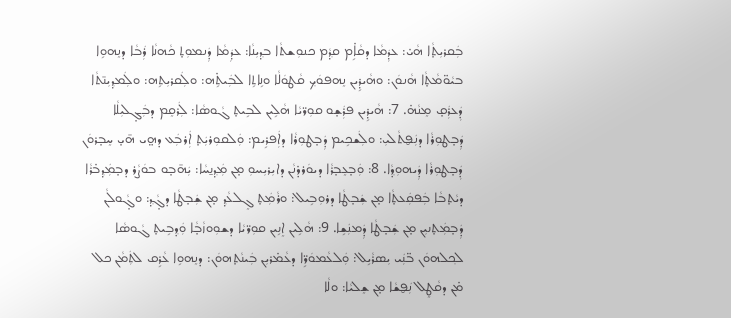ܒܲܩܪܝܼܬ̣ܵܐ ܗܵܝ̇: ܥܕܲܡܵܐ ܕܩܵܐܹ̇ܡ ܩܕ݂ܵܡ ܟܢܘܼܫܬܵܐ ܒܕ݂ܝܼܢܵܐ: ܥܕܲܡܵܐ ܕܲܢܡܘܼܬ̣ ܟܵܗܢܵܐ ܪܲܒܵܐ ܕܢܸܗܘܹܐ ܒܝܵܘ̈ܡܵܬ̣ܵܐ ܗܵܢܘܿܢ: ܘܗܵܝܕܹ̇ܝܢ ܢܸܗܦܘܿܟ݂ ܩܵܛܘܿܠܵܐ ܘܢܹܐܬܹܐ ܠܒܲܝܬܹ̇ܗ: ܘܠܲܩܪܝܼܬܹܗ: ܘܠܲܡܕ݂ܝܼܢ̄ܬܵܐ ܕܲܥܪܲܩ̣ ܡܸܢܵܗ̇. 7: ܗܵܝܕܹ̇ܝܢ ܦܪܲܫ̣ܘ ܩܘܼܪ̈ܝܵܐ ܗܵܠܹܝܢ ܠܒܹܝܬ̣ ܓܵܘܣܵܐ: ܠܲܪܩܸܡ ܕܒܲܓ̣ܠܝܼܠܵܐ ܕܲܒ̣ܛܘܼܪܵܐ ܕܢܲܦ̮ܬܵܠܝܼ: ܘܠܲܫܟܹܝܡ ܕܲܒ̣ܛܘܼܪܵܐ ܕܐܲܦܪܹܝܡ: ܘܲܠܩܘܼܪܝܲܬ̣ ܐܲܪܒܲܥ ܕܗ̤ܝ ܗ̄ܝ̣ ܚܸܒ̣ܪܘܿܢ ܕܲܒ̣ܛܘܼܪܵܐ ܕܲܝܗܘܼܕ݂ܵܐ. 8: ܘܲܒ̣ܥܸܒ̣ܪܵܐ ܕܝܘܿܪܕ̇ܢܵܢ ܕܐܝܼܪܝܼܚܘܼ ܡ̣ܢ ܡܲܕ݂ܢ̱ܚܵܐ: ܝܲܗ̄ܒ̣ܘ ܒܘܿܨܵܪ ܕܒ̣ܡܲܕ݂ܒ̇ܪܵܐ ܕܝܵܬ̣ܒܵܐ ܒܲܦܩܲܥܬ̣ܵܐ ܡ̣ܢ ܫܲܒ̣ܛܵܐ ܕܪܘܼܒܹܝܠ: ܘܪܵܡܲܬ̣ ܓܸܠܥܵܕ݂ ܡ̣ܢ ܫܲܒ̣ܛܵܐ ܕܓ̣ܵܕ݂: ܘܓ̣ܵܘܠܵܢ ܕܲܒ̣ܡܲܬ̣ܢܝܼܢ ܡ̣ܢ ܫܲܒ̣ܛܵܐ ܕܲܡܢܲܫܹܐ. 9: ܗܵܠܹܝܢ ܐܸܢܹܝܢ ܩܘܼܪ̈ܝܵܐ ܕܫܘܼܘܙܵܒ̣ܵܐ ܘܲܕ݂ܒܹܝܬ̣ ܓܵܘܣܵܐ ܠܟ݂ܠܗܘܿܢ ܒ̈ܢܲܝ ܝܼܣܪܵܝܹܠ: ܘܲܠܥܵܡܘܿܪܹ̈ܐ ܕܥܵܡ̇ܪܝܼܢ ܒܲܝܢܵܬ̣ܗܘܿܢ: ܕܢܸܗܘܹܐ ܥܵܪܹܩ ܠܬܲܡܵܢ ܟܠ ܡ̇ܢ ܕܩܵܛܸܠ ܢܲܦ̮ܫܵܐ ܡ̣ܢ ܫܸܠܝܵܐ: ܘܠܵܐ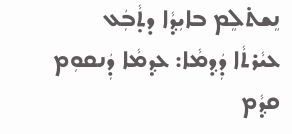ܢܸܫܬ̇ܠܸܡ ܒܐܝܼܕ݂ܵܐ ܕܬ̣ܵܒܲܥ ܥܝܵܪܬܵܐ ܕܲܕ݂ܡܵܐ: ܥܕ݂ܡܵܐ ܕܲܢܩܘܼܡ ܩܕ݂ܵܡ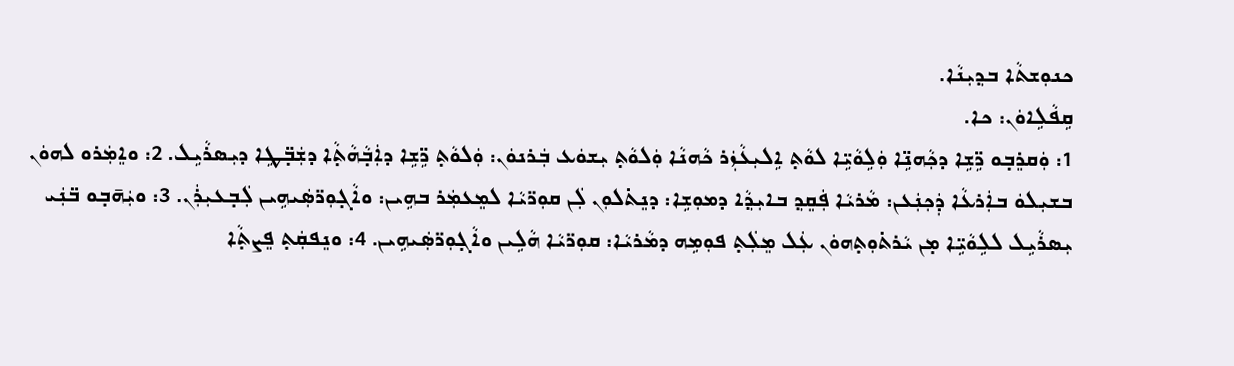ܟܢܘܼܫܬܵܐ ܒܕ݂ܝܼܢܵܐ.
ܩܹܦܵܠܹܐܘܿܢ: ܟܐ.
1: ܘܲܩܪܸܒ̣ܘ ܪܹ̈ܫܹܐ ܕܟ݂ܵܗܢܹ̈ܐ ܘܲܠܹܘܵܝܹ̈ܐ ܠܘܵܬ̣ ܐܹܠܝܼܥܵܙܲܪ ܟܵܗܢܵܐ ܘܲܠܘܵܬ̣ ܝܼܫܘܿܥ ܒܲܪܢܘܿܢ: ܘܲܠܘܵܬ̣ ܪܹ̈ܫܹܐ ܕܐܲܒ̣ܵܗܵܬ̣ܵܐ ܕܫܲܒ̣̈ܛܹܐ ܕܝܼܣܪܵܝܹܠ. 2: ܘܐܸܡܲܪܘ ܠܗܘܿܢ ܒܫܝܼܠܘܿ ܒܐܲܪܥܵܐ ܕܲܟ݂ܢܲܥܢ: ܡܵܪܝܵܐ ܦܲܩܸܕ݂ ܒܐܝܼܕ݂ܵܐ ܕܡܘܼܫܹܐ: ܕܢܸܬ̇ܠܘܼܢ ܠܲܢ ܩܘܼܪ̈ܝܵܐ ܠܡܸܥܡܲܪ ܒܗܹܝܢ: ܘܐܵܓ̣ܘܼܪ̈ܣܲܝܗܹܝܢ ܠܲܒ̣ܥܝܼܪܲܢ. 3: ܘܝܲܗ̄ܒ̣ܘ ܒ̈ܢܲܝ ܝܼܣܪܵܝܹܠ ܠܠܹܘܵܝܹ̈ܐ ܡ̣ܢ ܝܵܪܬ̇ܘܼܬ̣ܗܘܿܢ ܥܲܠ ܡܸܠܲܬ̣ ܦܘܼܡܹܗ ܕܡܵܪܝܵܐ: ܩܘܼܪ̈ܝܵܐ ܗܵܠܹܝܢ ܘܐܵܓ̣ܘܼܪ̈ܣܲܝܗܹܝܢ. 4: ܘܢܸܦܩܲܬ̣ ܦܸܨܬ̣ܵܐ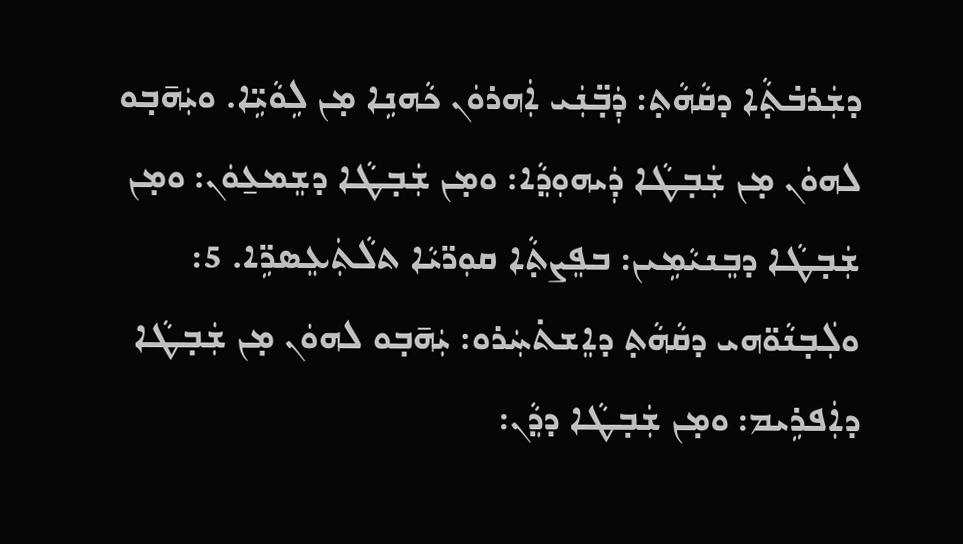ܕܫܲܪܒ̇ܬ̣ܵܐ ܕܩܵܗܵܬ̣: ܕܲܒ̣̈ܢܲܝ ܐܲܗܪܘܿܢ ܟܵܗܢܹܐ ܡ̣ܢ ܠܹܘܵܝܹ̈ܐ. ܘܝܲܗ̄ܒ̣ܘ ܠܗܘܿܢ ܡ̣ܢ ܫܲܒ݂ܛܵܐ ܕܲܝܗܘܼܕ݂ܵܐ: ܘܡ̣ܢ ܫܲܒ̣ܛܵܐ ܕܫܸܡܥ̱ܘܿܢ: ܘܡ̣ܢ ܫܲܒ̣ܛܵܐ ܕܒܸܢܝܵܡܹܝܢ: ܒܦܸܨܬ̣ܵܐ ܩܘܼܪ̈ܝܵܐ ܬܠܵܬܲܥܸܣܪܹ̈ܐ. 5: ܘܠܲܒ̣ܢܵܘ̈ܗܝ ܕܩܵܗܵܬ̣ ܕܐܸܫܬ̇ܚܲܪܘ: ܝܲܗ̄ܒ̣ܘ ܠܗܘܿܢ ܡ̣ܢ ܫܲܒ̣ܛܵܐ ܕܐܲܦܪܹܝܡ: ܘܡ̣ܢ ܫܲܒ̣ܛܵܐ ܕܕ݂ܵܢ: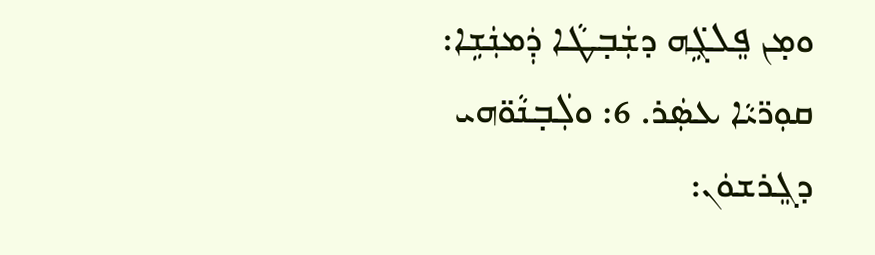ܘܡ̣ܢ ܦܸܠܓܹ̇ܗ ܕܫܲܒ̣ܛܵܐ ܕܲܡܢܲܫܹܐ: ܩܘܼܪ̈ܝܵܐ ܥܣܲܪ. 6: ܘܠܲܒ̣ܢܵܘ̈ܗܝ ܕܓܸܪܫܘܿܢ: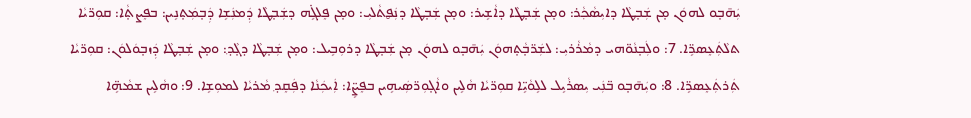ܝܲܗ̄ܒ̣ܘ ܠܗܘܿܢ ܡ̣ܢ ܫܲܒ̣ܛܵܐ ܕܐܝܼܣܵܟ݂ܵܪ: ܘܡ̣ܢ ܫܲܒ̣ܛܵܐ ܕܐܵܫܹܝܪ: ܘܡ̣ܢ ܫܲܒ̣ܛܵܐ ܕܢܲܦ̮ܬܵܠܝܼ: ܘܡ̣ܢ ܦܸܠܓܹ̇ܗ ܕܫܲܒ̣ܛܵܐ ܕܲܡܢܲܫܹܐ ܕܲܒ̣ܡܲܬ̣ܢܹܝܢ: ܒܦܸܨܬ̣ܵܐ: ܩܘܼܪ̈ܝܵܐ ܬܠܵܬܲܥܸܣܪܹ̈ܐ. 7: ܘܠܲܒ̣ܢܵܘ̈ܗܝ ܕܡܵܪܵܪܝܼ: ܠܫܲܪ̈ܒ̣ܵܬ̣ܗܘܿܢ ܝܲܗ̄ܒ̣ܘ ܠܗܘܿܢ ܡ̣ܢ ܫܲܒ̣ܛܵܐ ܕܪܘܼܒܹܝܠ: ܘܡ̣ܢ ܫܲܒ̣ܛܵܐ ܕܓ̣ܵܕ݂: ܘܡ̣ܢ ܫܲܒ̣ܛܵܐ ܕܲܙܒ̣ܘܿܠܘܿܢ: ܩܘܼܪ̈ܝܵܐ ܬܲܪܬܲܥܸܣܪܹ̈ܐ. 8: ܘܝܲܗ̄ܒ̣ܘ ܒ̈ܢܲܝ ܝܼܣܪܵܝܹܠ ܠܠܹܘܵܝܹ̈ܐ ܩܘܼܪ̈ܝܵܐ ܗܵܠܹܝܢ ܘܐܵܓ̣ܘܼܪ̈ܣܲܝܗܹܝܢ ܒܦܸܨܹ̈ܐ: ܐܲܝܟܲܢܵܐ ܕܦܲܩܸܕ݂ ܡܵܪܝܵܐ ܠܡܘܼܫܹܐ. 9: ܘܗܵܠܹܝܢ ܫܡܵܗܹ̈ܐ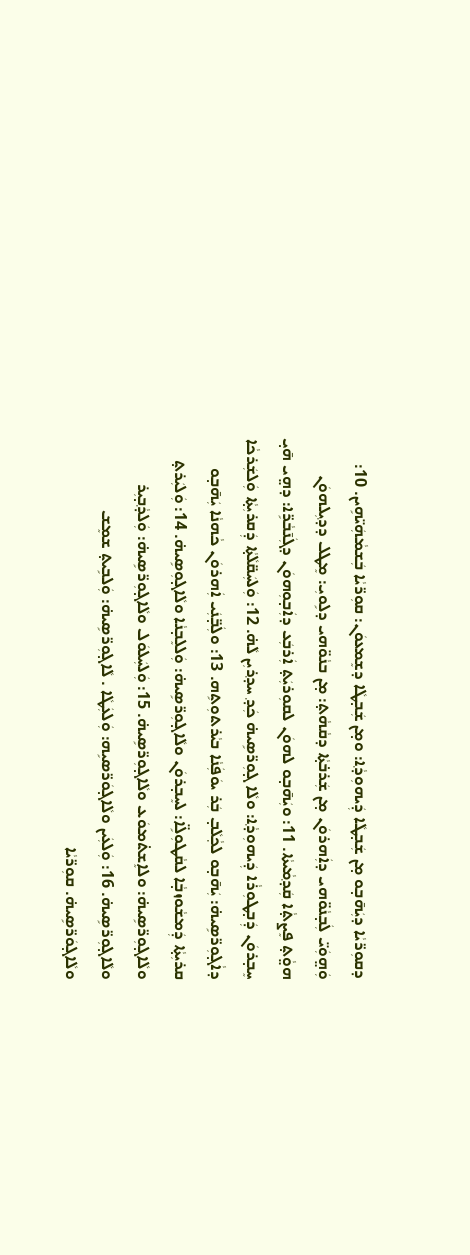ܕܩܘܼܪ̈ܝܵܐ ܕܝܲܗ̄ܒ̣ܘ ܡ̣ܢ ܫܲܒ̣ܛܵܐ ܕܲܝܗܘܼܕ݂ܵܐ: ܘܡ̣ܢ ܫܲܒ̣ܛܵܐ ܕܫܸܡܥܘܿܢ: ܩܘܼܪ̈ܝܵܐ ܒܲܫܡܵܗܲܝ̈ܗܹܝܢ. 10: ܘܲܗ̤ܘܲܝ̈ ܠܲܒ̣ܢܵܘ̈ܗܝ ܕܐܲܗܪܘܿܢ ܡ̣ܢ ܫܲܪܒ̇ܬ̣ܵܐ ܕܩܵܗܵܬ̣: ܡ̣ܢ ܒܢܵܘ̈ܗܝ ܕܠܹܘܝܼ: ܡܸܛܠ ܕܕ݂ܝܼܠܗܘܿܢ ܗܘ̤ܵܬ̣ ܦܸܨܬ̣ܵܐ ܩܲܕ݂ܡܵܝܬܵܐ. 11: ܘܝܲܗ̄ܒ̣ܘ ܠܗܘܿܢ ܠܩܘܼܪܝܲܬ̣ ܐܲܪܒܲܥ ܕܐܲܒ̣ܘܼܗܘܿܢ ܕܓܲܢ̄ܒܵܪܹ̈ܐ: ܕܗ̤ܝ ܗ̄ܝ̣ ܚܸܒ̣ܪܘܿܢ ܕܲܒ̣ܛܘܼܪܵܐ ܕܲܝܗܘܼܕ݂ܵܐ: ܘܠܵܐ ܓ̣ܘܼܪ̈ܣܹܝܗ̇ ܟܲܕ݂ ܚܕ݂ܪܝܼܢ ܠܵܗ̇. 12: ܘܲܠܚܲܩ̈ܠܵܬ̣ܵܐ ܕܲܩܪܝܼܬ̣ܵܐ ܘܲܠܫܲܪܟܵܐ ܕܐܵܓ̣ܘܼܪ̈ܣܹܝܗ̇: ܝܲܗ̄ܒ̣ܘ ܠܟ݂ܵܠܵܒ̣ ܒܲܪ ܝܘܿܦܲܢܵܐ ܒܝܵܪܬܘܼܬܹܗ. 13: ܘܠܲܒ̣̈ܢܲܝ ܐܲܗܪܘܿܢ ܟܵܗܢܵܐ ܝܲܗ̄ܒ̣ܘ ܩܪܝܼܬ̣ܵܐ ܕܲܡܫܵܘܙܒ̣ܵܐ ܠܩܵܛܘܼܠܹ̈ܐ: ܠܚܸܒ̣ܪܘܿܢ ܘܠܵܐܓ̣ܘܼܪ̈ܣܹܝܗ̇: ܘܲܠܠܸܒ̣ܢܵܐ ܘܠܵܐܓ̣ܘܼܣܹܝܗ̇. 14: ܘܲܠܝܲܪܬ̣ ܘܠܵܐܓ̣ܘܼܪ̈ܣܹܝܗ̇: ܘܠܐܸܫܬ̇ܡܘܿܥ ܘܠܵܐܓ̣ܘܼܪ̈ܣܹܝܗ̇. 15: ܘܲܠܚܲܠܘܿܠ ܘܠܵܐܓ̣ܘܼܪ̈ܣܹܝܗ̇: ܘܲܠܕ݂ܵܒ̣ܝܼܪ ܘܠܵܐܓ̣ܘܼܪ̈ܣܹܝܗ̇. 16: ܘܲܠܥܲܝܢ ܘܠܵܐܓ̣ܘܿܪ̈ܣܝܹܗ: ܘܲܠܥܲܛܵܐ . ܠܵܐܓ̣ܘܼܪ̈ܣܹܝܗ̇: ܘܲܠܒܹܝܬ̣ ܫܡܸܫ ܘܠܵܐܓ̣ܘܿܪ̈ܣܹܝܗ̇. ܩܘܼܪ̈ܝܵܐ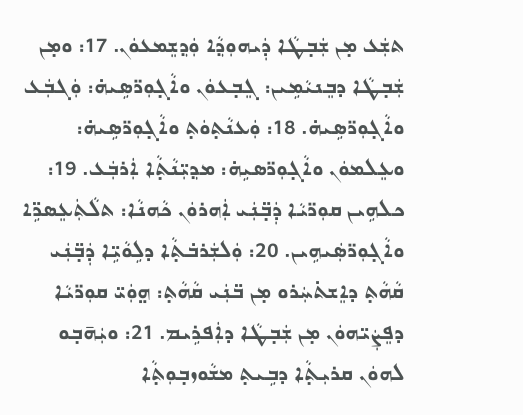ܬܫܲܥ ܡ̣ܢ ܫܲܒ̣ܛܵܐ ܕܲܝܗܘܼܕ݂ܵܐ ܘܲܕ݂ܫܸܡܥܘܿܢ. 17: ܘܡ̣ܢ ܫܲܒ̣ܛܵܐ ܕܒܸܢܝܵܡܹܝܢ: ܓܸܒ̣ܥܘܿܢ ܘܐܵܓ̣ܘܼܪ̈ܣܹܝܗ̇: ܘܲܓܒܲܥ ܘܐܵܓ̣ܘܼܪ̈ܣܹܝܗ̇. 18: ܘܲܥܢܵܬ̣ܘܿܬ̣ ܘܐܵܓ̣ܘܼܪ̈ܣܹܝܗ̇: ܘܥܸܠܡܘܿܢ ܘܐܵܓ̣ܘܼܪ̈ܣܝܹܗ̇: ܡܕ݂ܝܼ̈ܢܵܬ̣ܵܐ ܐܲܪܒܲܥ. 19: ܟܠܗܹܝܢ ܩܘܼܪ̈ܝܵܐ ܕܲܒ̣̈ܢܲܝ ܐܲܗܪܘܿܢ ܟܵܗܢܵܐ: ܬܠܵܬܲܥܸܣܪܹ̈ܐ ܘܐܵܓ̣ܘܼܪ̈ܣܲܝܗܹܝܢ. 20: ܘܲܠܫܲܪܒ̇ܬ̣ܵܐ ܕܠܹܘܵܝܹ̈ܐ ܕܲܒ̣̈ܢܲܝ ܩܵܗܵܬ̣ ܕܐܸܫܬ̇ܚܲܪܘ ܡ̣ܢ ܒ̈ܢܲܝ ܩܵܗܵܬ̣: ܗ̤ܘܲܝ̈ ܩܘܼܪ̈ܝܵܐ ܕܦܸܨܲܝ̈ܗܘܿܢ ܡ̣ܢ ܫܲܒ̣ܛܵܐ ܕܐܲܦܪܹܝܡ. 21: ܘܝܲܗ̄ܒ̣ܘ ܠܗܘܿܢ ܩܪܝܼܬ̣ܵܐ ܕܒܹܝܬ̣ ܡܫܵܘܙܒ̣ܘܼܬ̣ܵܐ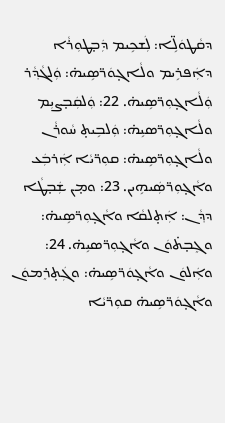ܕܩܵܛܘܿܠܹ̈ܐ: ܠܲܫܟܹܝܡ ܕܲܒ̣ܛܘܼܪܵܐ ܕܐܲܦܪܹܝܡ ܘܠܵܐܓ̣ܘܿܪ̈ܣܹܝܗ̇: ܘܲܠܓܵܕ݂ܵܪ ܘܲܠܵܐܓ̣ܘܼܪ̈ܣܹܝܗ̇. 22: ܘܲܠܩܲܒ̣ܨܝܼܡ ܘܠܵܐܓ̣ܘܼܪ̈ܣܝܹܗ̇: ܘܲܠܒܹܝܬ̣ ܚܵܘܪܵܢ ܘܠܵܐܓ̣ܘܼܪ̈ܣܹܝܗ̇: ܩܘܼܪ̈ܝܵܐ ܐܲܪܒܲܥ ܘܐܵܓ̣ܘܼܪ̈ܣܲܝܗܹܝܢ. 23: ܘܡ̣ܢ ܫܲܒ̣ܛܵܐ ܕܕ݂ܵܢ: ܐܲܬ̣ܠܩܵܐ ܘܐܵܓ̣ܘܼܪ̈ܣܹܝܗ̇: ܘܓܸܒ̣ܬ̇ܘܿܢ ܘܐܵܓ̣ܘܼܪ̈ܣܝܹܗ̇. 24: ܘܐܲܠܘܿܢ ܘܐܵܓ̣ܘܿܪ̈ܣܹܝܗ̇: ܘܓܲܬ̣ܪܸܡܘܿܢ ܘܐܵܓ̣ܘܿܪ̈ܣܹܝܗ̇ ܩܘܼܪ̈ܝܵܐ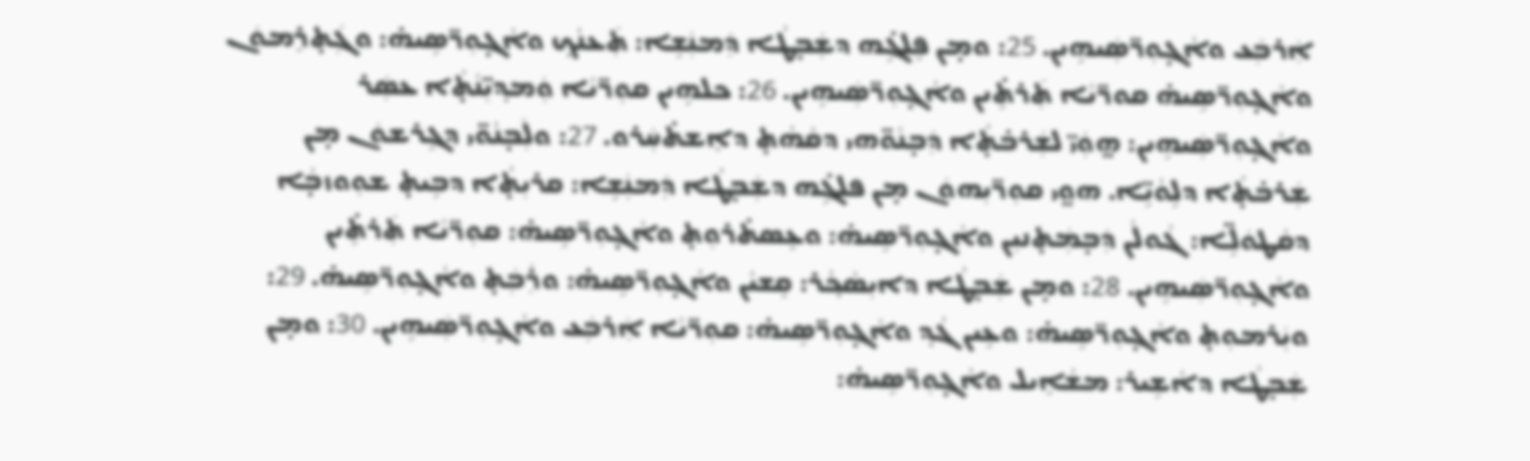ܐܲܪܒܲܥ ܘܐܵܓ̣ܘܼܪ̈ܣܲܝܗܹܝܢ. 25: ܘܡ̣ܢ ܦܸܠܓܹ̇ܗ ܕܫܲܒ̣ܛܵܐ ܕܲܡܢܲܫܹܐ: ܬܲܥܢܵܟ݂ ܘܐܵܓ̣ܘܼܪ̈ܣܹܝܗ̇: ܘܓܲܬ̣ܪܸܡܘܿܢ ܘܐܵܓ̣ܘܼܪ̈ܣܹܝܗ̇ ܩܘܪ̈ܝܵܐ ܬܲܪܬܹ̇ܝܢ ܘܐܵܓ̣ܘܼܪ̈ܣܲܝܗܹܝܢ. 26: ܟܠܗܹܝܢ ܩܘܼܪ̈ܝܵܐ ܘܲܡܕ݂ܝܼ̈ܢܵܬ̣ܵܐ ܥܣܲܪ ܘܐܵܓ̣ܘܼܪ̈ܣܲܝܗܹܝܢ: ܗ̤ܘܲܝ̈ ܠܫܲܪܒ̇ܬ̣ܵܐ ܕܲܒ̣ܢܵܘ̈ܗܝ ܕܩܵܗܵܬ̣ ܕܐܸܫܬ̇ܚܲܪܘ. 27: ܘܠܲܒ̣ܢܵܘ̈ܝ ܕܓܸܪܫܘܿܢ ܡ̣ܢ ܫܲܪܒ̇ܬ̣ܵܐ ܕܠܹܘܵܝܹ̈ܐ. ܗܘ̤ܝ ܩܘܼܪ̈ܝܼܗܘܿܢ ܡ̣ܢ ܦܠܓܹ̇ܗ ܕܫܲܒ̣ܛܵܐ ܕܲܡܢܲܫܹܐ: ܩܪܝܼܬ̣ܵܐ ܕܒܹܝܬ̣ ܫܘܼܘܙܒ̣ܵܐ ܕܩܵܛܘܿܠܹ̈ܐ: ܓܵܘܠܵܢ ܕܲܒ̣ܡܲܬ̣ܢܝܼܢ ܘܐܵܓ̣ܘܼܪ̈ܣܹܝܗ̇: ܘܥܸܣܬ̇ܪܘܼܬ̣ ܘܐܵܓ̣ܘܼܪ̈ܣܹܝܗ̇: ܩܘܼܪ̈ܝܵܐ ܬܲܪܬܹ̇ܝܢ ܘܐܵܓ̣ܘܼܪ̈ܣܲܝܗܹܝܢ. 28: ܘܡ̣ܢ ܫܲܒ̣ܛܵܐ ܕܐܝܼܣܵܟ݂ܵܪ: ܩܸܫܝܵܢ ܘܐܵܓ̣ܘܼܪ̈ܣܹܝܗ̇: ܘܪܲܒܲܬ̣ ܘܐܵܓ̣ܘܼܪ̈ܣܹܝܗ̇. 29: ܘܝܲܪܡܘܼܬ̣ ܘܐܵܓ̣ܘܼܪ̈ܣܹܝܗ̇: ܘܥܹܝܢ ܓܵܕ݂ ܘܐܵܓ̣ܘܼܪ̈ܣܹܝܗ̇: ܩܘܼܪ̈ܝܵܐ ܐܲܪܒܲܥ ܘܐܵܓ̣ܘܼܪ̈ܣܲܝܗܹܝܢ. 30: ܘܡ̣ܢ ܫܲܒ̣ܛܵܐ ܕܐܵܫܹܝܪ: ܡܫܵܐܹܝܠ ܘܐܵܓ̣ܘܼܪ̈ܣܹܝܗ̇: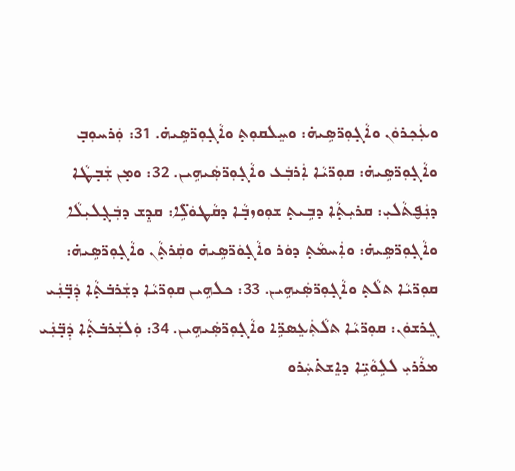ܘܥܲܟ݂ܪܘܿܢ ܘܐܵܓ̣ܘܼܪ̈ܣܹܝܗ̇: ܘܚܸܠܩܘܼܬ̣ ܘܐܵܓ̣ܘܼܪ̈ܣܹܝܗ̇. 31: ܘܲܪܚܘܼܒ̣ ܘܐܵܓ̣ܘܼܪ̈ܣܹܝܗ̇: ܩܘܼܪ̈ܝܵܐ ܐܲܪܒܲܥ ܘܐܵܓ̣ܘܼܪ̈ܣܲܝܗܹܝܢ. 32: ܘܡ̣ܢ ܫܲܒ̣ܛܵܐ ܕܢܲܦ̮ܬܵܠܝܼ: ܩܪܝܼܬ̣ܵܐ ܕܒܹܝܬ̣ ܫܘܼܘܙܒ̣ܵܐ ܕܩܵܛܘܿܠܹ̈ܐ: ܩܕܸܫ ܕܒܲܓ̣ܠܝܼܠܵܐ ܘܐܵܓ̣ܘܼܪ̈ܣܹܝܗ̇: ܘܐܲܚܡܵܬ̣ ܕܘܿܪ ܘܐܵܓ̣ܘܿܪ̈ܣܹܝܗ̇ ܘܩܲܪܬ̣ܵܢ ܘܐܵܓ̣ܘܼܪ̈ܣܹܝܗ̇: ܩܘܼܪ̈ܝܵܐ ܬܠܵܬ̣ ܘܐܵܓ̣ܘܼܪ̈ܣܲܝܗܹܝܢ. 33: ܟܠܗܹܝܢ ܩܘܼܪ̈ܝܵܐ ܕܫܲܪܒ̇ܬ̣ܵܐ ܕܲܒ̣̈ܢܲܝ ܓܸܪܫܘܿܢ: ܩܘܼܪ̈ܝܵܐ ܬܠܵܬܲܥܸܣܪܹ̈ܐ ܘܐܵܓ̣ܘܼܪ̈ܣܲܝܗܹܝܢ. 34: ܘܲܠܫܲܪܒ̇ܬ̣ܵܐ ܕܲܒ̣̈ܢܲܝ ܡܪܵܪܝܼ ܠܠܹܘܵܝܹ̈ܐ ܕܐܸܫܬ̇ܚܲܪܘ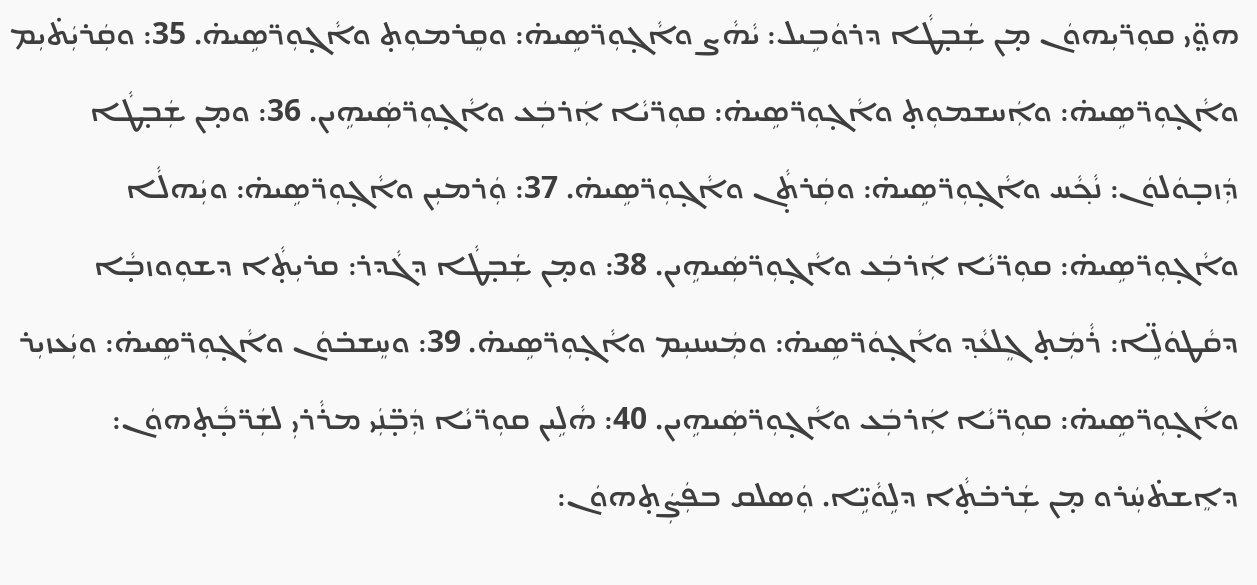ܗܘ̤̈ܝ ܩܘܼܪ̈ܝܼܗܘܿܢ ܡ̣ܢ ܫܲܒ̣ܛܵܐ ܕܪܘܿܒܹܝܠ: ܝܵܗܵܨ ܘܐܵܓ̣ܘܼܪ̈ܣܹܝܗ̇: ܘܩܸܪܡܘܼܬ̣ ܘܐܵܓ̣ܘܼܪ̈ܣܹܝܗ̇. 35: ܘܩܲܪܝܲܬ̇ܝܼܡ ܘܐܵܓ̣ܘܼܪ̈ܣܹܝܗ̇: ܘܐܲܚܫܡܘܼܬ̣ ܘܐܵܓ̣ܘܼܪ̈ܣܹܝܗ̇: ܩܘܼܪ̈ܝܵܐ ܐܲܪܒܲܥ ܘܐܵܓ̣ܘܼܪ̈ܣܲܝܗܹܝܢ. 36: ܘܡ̣ܢ ܫܲܒ̣ܛܵܐ ܕܲܙܒ̣ܘܿܠܘܿܢ: ܢܵܟ݂ܵܚ ܘܐܵܓ̣ܘܼܪ̈ܣܹܝܗ̇: ܘܩܲܪܬ̣ܵܢ ܘܐܵܓ̣ܘܼܪ̈ܣܹܝܗ̇. 37: ܘܲܪܡܝܼܢ ܘܐܵܓ̣ܘܼܪ̈ܣܹܝܗ̇: ܘܝܲܗܠܵܐ ܘܐܵܓ̣ܘܼܪ̈ܣܹܝܗ̇: ܩܘܼܪ̈ܝܵܐ ܐܲܪܒܲܥ ܘܐܵܓ̣ܘܼܪ̈ܣܲܝܗܹܝܢ. 38: ܘܡ̣ܢ ܫܲܒ̣ܛܵܐ ܕܓܵܕܪ: ܩܪܝܼܬ̣ܵܐ ܕܫܘܼܘܙܒ̣ܵܐ ܕܩܵܛܘܿܠܹ̈ܐ: ܪܵܡܲܬ̣ ܓܸܠܥܵܕ݂ ܘܐܵܓ̣ܘܿܪ̈ܣܹܝܗ̇: ܘܡܲܚܢܝܼܡ ܘܐܵܓ̣ܘܼܪ̈ܣܹܝܗ̇. 39: ܘܚܸܫܒ̇ܘܿܢ ܘܐܵܓ̣ܘܼܪ̈ܣܹܝܗ̇: ܘܝܲܥܙܝܼܪ ܘܐܵܓ̣ܘܼܪ̈ܣܹܝܗ̇: ܩܘܼܪ̈ܝܵܐ ܐܲܪܒܲܥ ܘܐܵܓ̣ܘܼܪ̈ܣܲܝܗܹܝܢ. 40: ܗܵܠܹܝܢ ܩܘܼܪ̈ܝܵܐ ܕܲܒ̣̈ܢܲܝ ܡܪܵܪܝܼ ܠܫܲܪ̈ܒ̣ܵܬ̣ܗܘܿܢ: ܕܐܸܫܬ̇ܚܲܪܘ ܡ̣ܢ ܫܲܪܒ̇ܬ̣ܵܐ ܕܠܹܘܵܝܹ̈ܐ. ܘܲܣܠܩ ܒܦܲܨܲܬ̣ܗܘܿܢ: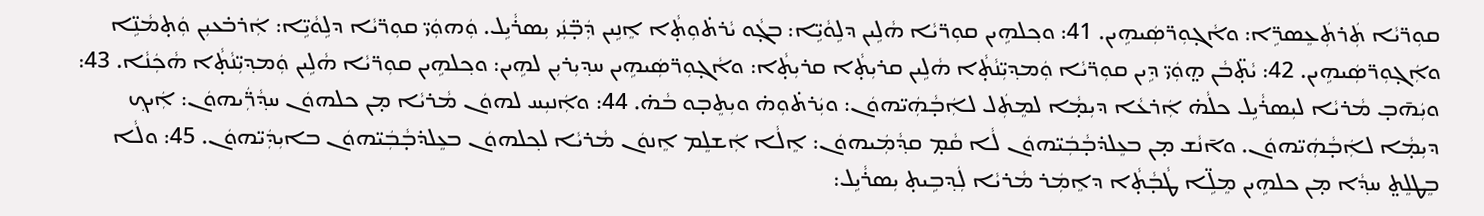ܩܘܼܪ̈ܝܵܐ ܬܲܪܬܲܥܸܣܪܹ̈ܐ: ܘܐܵܓ̣ܘܼܪ̈ܣܲܝܗܹܝܢ. 41: ܘܟ݂ܠܗܹܝܢ ܩܘܼܪ̈ܝܵܐ ܗܵܠܹܝܢ ܕܠܹܘܵܝܹ̈ܐ: ܒܓ̣ܵܘ ܝܵܪܬ̇ܘܼܬ̣ܵܐ ܐܸܢܹܝܢ ܕܲܒ̣̈ܢܲܝ ܝܼܣܪܵܝܹܠ. ܘܲܗܘܲܝ̈ ܩܘܼܪ̈ܝܵܐ ܕܠܹܘܵܝܹ̈ܐ: ܐܲܪܒ̇ܥܝܼܢ ܘܲܬ̣ܡܵܢܹ̈ܐ ܘܐܲܓ̣ܘܼܪ̈ܣܲܝܗܹܝܢ. 42: ܝܵܬ̣̈ܒܵܢ ܗ̤ܘܲܝ̈ ܕܹܝܢ ܩܘܼܪ̈ܝܵܐ ܘܲܡܕ݂ܝܼ̈ܢܵܬ̣ܵܐ ܗܵܠܹܝܢ ܩܪܝܼܬ̣ܵܐ ܩܪܝܼܬ̣ܵܐ: ܘܐܵܓ̣ܘܼܪ̈ܣܲܝܗܹܝܢ ܚܕ݂ܝܼܪܝܼܢ ܠܗܹܝܢ: ܘܟ݂ܠܗܹܝܢ ܩܘܼܪ̈ܝܵܐ ܗܵܠܹܝܢ ܘܲܡܕ݂ܝܼ̈ܢܵܬ̣ܵܐ ܗܵܟܲܢܵܐ. 43: ܘܝܲܗ̄ܒ̣ ܡܵܪܝܵܐ ܠܝܼܣܪܵܝܹܠ ܟܠܵܗ̇ ܐܲܪܥܵܐ ܕܝܼܡ̣ܵܐ ܠܡܸܬܲܠ ܠܐܲܒ̣ܵܗܲܝ̈ܗܘܿܢ: ܘܝܲܪܬ̇ܘܼܗ̇ ܘܝܼܬܸܒ̣ܘ ܒܵܗ̇. 44: ܘܐܲܢܝܼܚ ܠܗܘܿܢ ܡܵܪܝܵܐ ܡ̣ܢ ܟܠܗܘܿܢ ܚܕ݂ܵܪ̈ܲܝܗܘܿܢ: ܐܲܝܟ݂ ܕܝܼܡ̣ܵܐ ܠܐܲܒ̣ܵܗܲܝ̈ܗܘܿܢ. ܘܐ̄ܢܵܫ ܡ̣ܢ ܒܥܸܠܕ̇ܒ̣ܵܒܲܝ̈ܗܘܿܢ ܠܵܐ ܩܵܡ̣ ܩܕ݂ܵܡܲܝܗܘܿܢ: ܐܸܠܵܐ ܐܲܫܠܸܡ ܐܸܢܘܿܢ ܡܵܪܝܵܐ ܠܟ݂ܠܗܘܿܢ ܒܥܸܠܕ̇ܒ̣ܵܒܲܝ̈ܗܘܿܢ ܒܐܝܼܕܲܝ̈ܗܘܿܢ. 45: ܘܠܵܐ ܒܸܛܠܸܬ̤ ܚܕ݂ܵܐ ܡ̣ܢ ܟܠܗܹܝܢ ܡܸܠܹ̈ܐ ܛܵܒ̣ܵܬ̣ܵܐ ܕܐܸܡܲܪ ܡܵܪܝܵܐ ܠܲܕ݂ܒܹܝܬ̣ ܝܼܣܪܵܝܹܠ: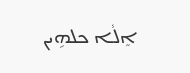ܐܸܠܵܐ ܟܠܗܹܝܢ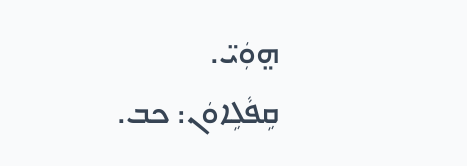ܗ̤ܘܲܝ̈.
ܩܹܦܵܠܹܐܘܿܢ: ܟܒ.